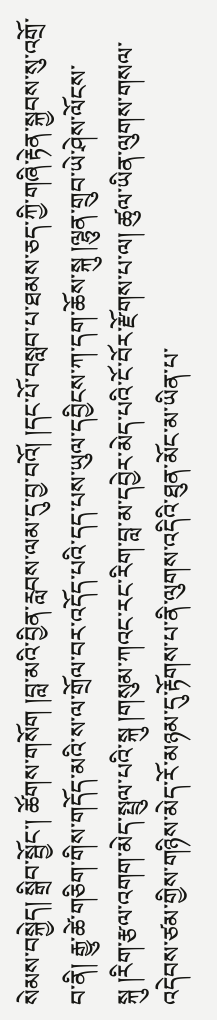སེམས་བསྐྱེད། སྒྲིབ་སྦྱོང་། ཚོགས་གསོག །བླ་མའི་བྱིན་རླབས་ལམ་དུ་བྱ་བའོ། །དང་པོ་བསླབ་པ་ཐམས་ཅད་ཀྱི་གཞི་རྟེན་སྐྱབས་སུ་འགྲོ་བ་ནི། རྒྱུ་ཚེ་གཅིག་གིས་གདོད་མའི་ས་ལ་གྲོལ་བར་འདོད་པའི་དད་པས་ཡུལ་དབྱིངས་ཀ་དག་ཆོས་སྐུ །ལྷུན་གྲུབ་ཡེ་ཤེས་ལོངས་སྐུ །རིག་རྩལ་འགག་མེད་སྤྲུལ་པའི་སྐུ །གསུམ་ཀའང་རང་རིག་བླ་མ་དབྱེར་མེད་པའི་ངོ་བོར་རྫོགས་པ་ལ། ཚུལ་ཡིན་ལུགས་གསལ་འདེབས་ཙམ་གྱིས་གཉིས་མེད་རོ་མཉམ་དུ་རྟོགས་པ་ནི་ལུགས་འདིའི་ཐུན་མོང་མ་ཡིན་པ་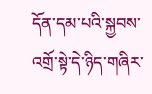དོན་དམ་པའི་སྐྱབས་འགྲོ་སྟེ་དེ་ཉིད་གཞིར་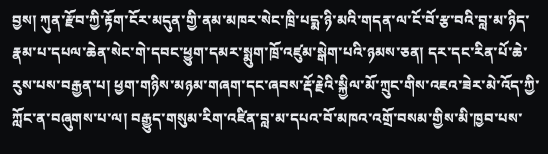བྱས། ཀུན་རྫོབ་ཀྱི་རྟོག་ངོར་མདུན་གྱི་ནམ་མཁར་སེང་ཁྲི་པདྨ་ཉི་མའི་གདན་ལ་ངོ་བོ་རྩ་བའི་བླ་མ་ཉིད་རྣམ་པ་དཔལ་ཆེན་སེང་གེ་དབང་ཕྱུག་དམར་སྨུག་ཁྲོ་འཛུམ་སྒེག་པའི་ཉམས་ཅན། དར་དང་རིན་པོ་ཆེ་རུས་པས་བརྒྱན་པ། ཕྱག་གཉིས་མཉམ་གཞག་དང་ཞབས་རྡོ་རྗེའི་སྐྱིལ་མོ་ཀྲུང་གིས་འཇའ་ཟེར་མེ་འོད་ཀྱི་ཀློང་ན་བཞུགས་པ་ལ། བརྒྱུད་གསུམ་རིག་འཛིན་བླ་མ་དཔའ་བོ་མཁའ་འགྲོ་བསམ་གྱིས་མི་ཁྱབ་པས་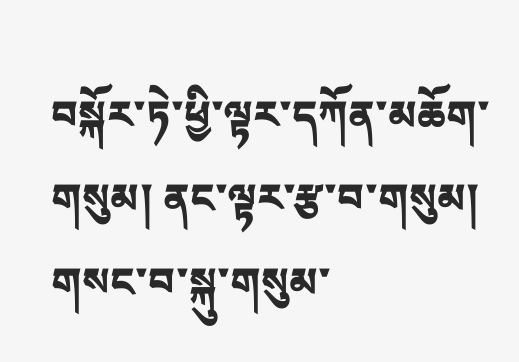བསྐོར་ཏེ་ཕྱི་ལྟར་དཀོན་མཆོག་གསུམ། ནང་ལྟར་རྩ་བ་གསུམ། གསང་བ་སྐུ་གསུམ་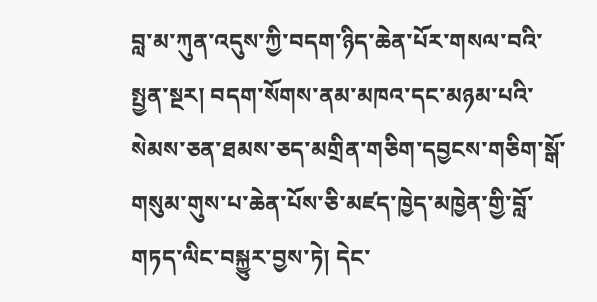བླ་མ་ཀུན་འདུས་ཀྱི་བདག་ཉིད་ཆེན་པོར་གསལ་བའི་སྤྱན་སྔར། བདག་སོགས་ནམ་མཁའ་དང་མཉམ་པའི་སེམས་ཅན་ཐམས་ཅད་མགྲིན་གཅིག་དབྱངས་གཅིག་སྒོ་གསུམ་གུས་པ་ཆེན་པོས་ཅི་མཛད་ཁྱེད་མཁྱེན་གྱི་བློ་གཏད་ལིང་བསྐྱུར་བྱས་ཏེ། དེང་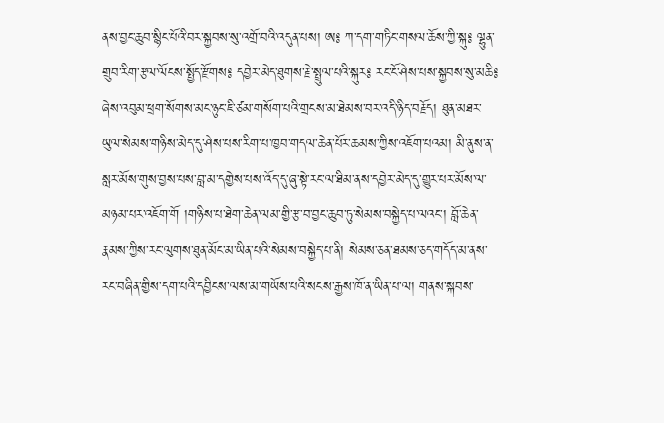ནས་བྱང་ཆུབ་སྙིང་པོའི་བར་སྐྱབས་སུ་འགྲོ་བའི་འདུན་པས། ཨ༔ ཀ་དག་གཏིང་གསལ་ཆོས་ཀྱི་སྐུ༔ ལྷུན་གྲུབ་རིག་རྩལ་ལོངས་སྤྱོད་རྫོགས༔ དབྱེར་མེད་ཐུགས་རྗེ་སྤྲུལ་པའི་སྐུར༔ རང་ངོ་ཤེས་པས་སྐྱབས་སུ་མཆི༔ ཞེས་འབུམ་ཕྲག་སོགས་མང་ཉུང་ཇི་ཙམ་གསོག་པའི་གྲངས་མ་ཐེམས་བར་འདི་ཉིད་བརྗོད། ཐུན་མཐར་ཡུལ་སེམས་གཉིས་མེད་དུ་ཤེས་པས་རིག་པ་ཁྱབ་གདལ་ཆེན་པོར་ཆམས་ཀྱིས་འཇོག་པའམ། མི་ནུས་ན་སླར་མོས་གུས་བྱས་པས་བླ་མ་དགྱེས་པས་འོད་དུ་ཞུ་སྟེ་རང་ལ་ཐིམ་ནས་དབྱེར་མེད་དུ་གྱུར་པར་མོས་ལ་མཉམ་པར་འཇོག་གོ །གཉིས་པ་ཐེག་ཆེན་ལམ་གྱི་རྩ་བ་བྱང་ཆུབ་ཏུ་སེམས་བསྐྱེད་པ་ལའང་། བློ་ཆེན་རྣམས་ཀྱིས་རང་ལུགས་ཐུན་མོང་མ་ཡིན་པའི་སེམས་བསྐྱེད་པ་ནི། སེམས་ཅན་ཐམས་ཅད་གདོད་མ་ནས་རང་བཞིན་གྱིས་དག་པའི་དབྱིངས་ལས་མ་གཡོས་པའི་སངས་རྒྱས་ཁོ་ན་ཡིན་པ་ལ། གནས་སྐབས་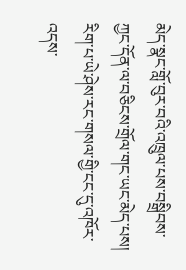མེད་སྣང་གློ་བུར་བའི་འཁྲུལ་པས་བསྒྲིབས་ཀྱང་དོན་ལ་བཅིངས་གྲོལ་གང་ཡང་མེད་པས། རིག་པ་ཡེ་ཤེས་རང་གསལ་གྱི་ངང་དུ་འཁོར་འདས་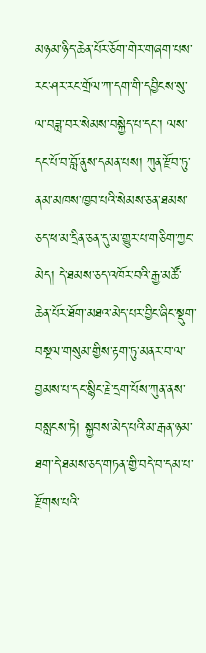མཉམ་ཉིད་ཆེན་པོར་ཅོག་གེར་གཞག་པས་རང་ཤར་རང་གྲོལ་ཀ་དག་གི་དབྱིངས་སུ་ལ་བཟླ་བར་སེམས་བསྐྱེད་པ་དང་། ལས་དང་པོ་བ་བློ་ནུས་དམན་པས། ཀུན་རྫོབ་ཏུ་ནམ་མཁས་ཁྱབ་པའི་སེམས་ཅན་ཐམས་ཅད་ཕ་མ་དྲིན་ཅན་དུ་མ་གྱུར་པ་གཅིག་ཀྱང་མེད། དེ་ཐམས་ཅད་འཁོར་བའི་རྒྱ་མཚོ་ཆེན་པོར་ཐོག་མཐའ་མེད་པར་བྱིང་ཞིང་སྡུག་བསྔལ་གསུམ་གྱིས་རྟག་ཏུ་མནར་བ་ལ་བྱམས་པ་དང་སྙིང་རྗེ་དྲག་པོས་ཀུན་ནས་བསླངས་ཏེ། སྐྱབས་མེད་པའི་མ་རྒན་ཉམ་ཐག་དེ་ཐམས་ཅད་གཏན་གྱི་བདེ་བ་དམ་པ་རྫོགས་པའི་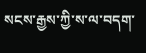སངས་རྒྱས་ཀྱི་ས་ལ་བདག་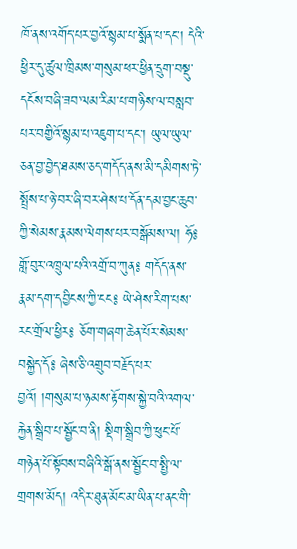ཁོ་ནས་འགོད་པར་བྱའོ་སྙམ་པ་སྨོན་པ་དང་། དེའི་ཕྱིར་དུ་ཚུལ་ཁྲིམས་གསུམ་ཕར་ཕྱིན་དྲུག་བསྡུ་དངོས་བཞི་ཟབ་ལམ་རིམ་པ་གཉིས་ལ་བསླབ་པར་བགྱིའོ་སྙམ་པ་འཇུག་པ་དང་། ཡུལ་ཡུལ་ཅན་བྱ་བྱེད་ཐམས་ཅད་གདོད་ནས་མི་དམིགས་ཏེ་སྤྲོས་པ་ཉེ་བར་ཞི་བར་ཤེས་པ་དོན་དམ་བྱང་ཆུབ་ཀྱི་སེམས་རྣམས་ལེགས་པར་བསྒོམས་ལ། ཧོ༔ གློ་བུར་འཁྲུལ་པའི་འགྲོ་བ་ཀུན༔ གདོད་ནས་རྣམ་དག་དབྱིངས་ཀྱི་ངང༔ ཡེ་ཤེས་རིག་པས་རང་གྲོལ་ཕྱིར༔ ཅོག་གཞག་ཆེན་པོར་སེམས་བསྐྱེད་དོ༔ ཞེས་ཅི་འགྲུབ་བརྗོད་པར་བྱའོ། །གསུམ་པ་ཉམས་རྟོགས་སྐྱེ་བའི་འགལ་རྐྱེན་སྒྲིབ་པ་སྦྱོང་བ་ནི། སྡིག་སྒྲིབ་ཀྱི་ཕུང་པོ་གཉེན་པོ་སྟོབས་བཞིའི་སྒོ་ནས་སྦྱོང་བ་སྤྱི་ལ་གྲགས་མོད། འདིར་ཐུན་མོང་མ་ཡིན་པ་ནང་གི་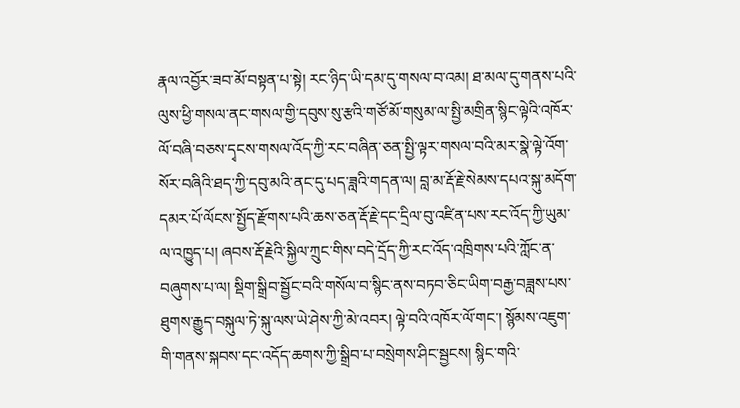རྣལ་འབྱོར་ཟབ་མོ་བསྟན་པ་སྟེ། རང་ཉིད་ཡི་དམ་དུ་གསལ་བ་འམ། ཐ་མལ་དུ་གནས་པའི་ལུས་ཕྱི་གསལ་ནང་གསལ་གྱི་དབུས་སུ་རྩའི་གཙོ་མོ་གསུམ་ལ་སྤྱི་མགྲིན་སྙིང་ལྟེའི་འཁོར་ལོ་བཞི་བཅས་དྭངས་གསལ་འོད་ཀྱི་རང་བཞིན་ཅན་སྤྱི་ལྟར་གསལ་བའི་མར་སྣེ་ལྟེ་འོག་སོར་བཞིའི་ཐད་ཀྱི་དབུ་མའི་ནང་དུ་པད་ཟླའི་གདན་ལ། བླ་མ་རྡོ་རྗེ་སེམས་དཔའ་སྐུ་མདོག་དམར་པོ་ལོངས་སྤྱོད་རྫོགས་པའི་ཆས་ཅན་རྡོ་རྗེ་དང་དྲིལ་བུ་འཛིན་པས་རང་འོད་ཀྱི་ཡུམ་ལ་འཁྱུད་པ། ཞབས་རྡོ་རྗེའི་སྐྱིལ་ཀྲུང་གིས་བདེ་དྲོད་ཀྱི་རང་འོད་འཁྲིགས་པའི་ཀློང་ན་བཞུགས་པ་ལ། སྡིག་སྒྲིབ་སྦྱོང་བའི་གསོལ་བ་སྙིང་ནས་བཏབ་ཅིང་ཡིག་བརྒྱ་བཟླས་པས་ཐུགས་རྒྱུད་བསྐུལ་ཏེ་སྐུ་ལས་ཡེ་ཤེས་ཀྱི་མེ་འབར། ལྟེ་བའི་འཁོར་ལོ་གང་། སྙོམས་འཇུག་གི་གནས་སྐབས་དང་འདོད་ཆགས་ཀྱི་སྒྲིབ་པ་བསྲེགས་ཤིང་སྦྱངས། སྙིང་གའི་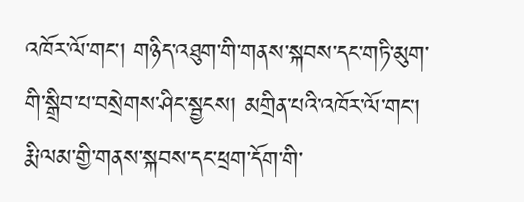འཁོར་ལོ་གང་། གཉིད་འཐུག་གི་གནས་སྐབས་དང་གཏི་མུག་གི་སྒྲིབ་པ་བསྲེགས་ཤིང་སྦྱངས། མགྲིན་པའི་འཁོར་ལོ་གང་། རྨི་ལམ་གྱི་གནས་སྐབས་དང་ཕྲག་དོག་གི་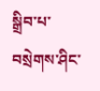སྒྲིབ་པ་བསྲེགས་ཤིང་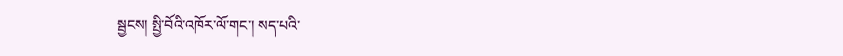སྦྱངས། སྤྱི་བོའི་འཁོར་ལོ་གང་། སད་པའི་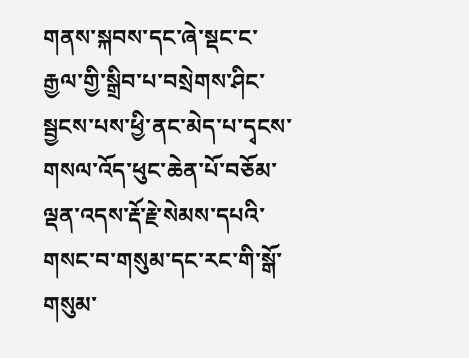གནས་སྐབས་དང་ཞེ་སྡང་ང་རྒྱལ་གྱི་སྒྲིབ་པ་བསྲེགས་ཤིང་སྦྱངས་པས་ཕྱི་ནང་མེད་པ་དྭངས་གསལ་འོད་ཕུང་ཆེན་པོ་བཅོམ་ལྡན་འདས་རྡོ་རྗེ་སེམས་དཔའི་གསང་བ་གསུམ་དང་རང་གི་སྒོ་གསུམ་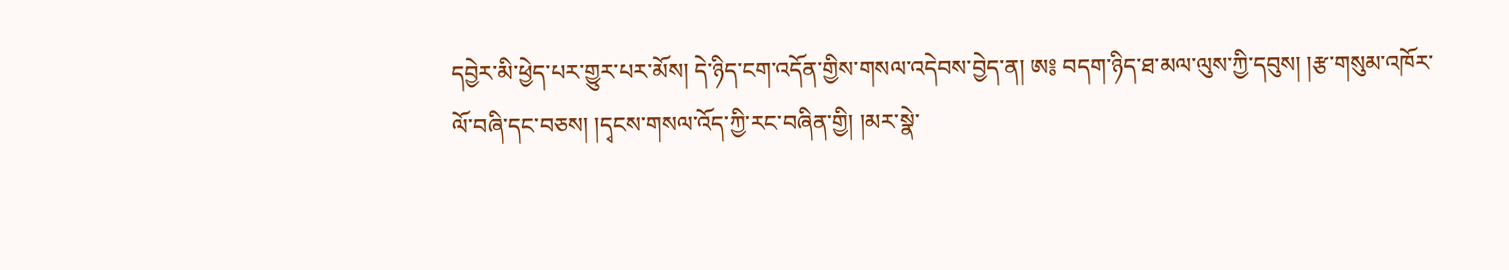དབྱེར་མི་ཕྱེད་པར་གྱུར་པར་མོས། དེ་ཉིད་ངག་འདོན་གྱིས་གསལ་འདེབས་བྱེད་ན། ཨ༔ བདག་ཉིད་ཐ་མལ་ལུས་ཀྱི་དབུས། །རྩ་གསུམ་འཁོར་ལོ་བཞི་དང་བཅས། །དྭངས་གསལ་འོད་ཀྱི་རང་བཞིན་གྱི། །མར་སྣེ་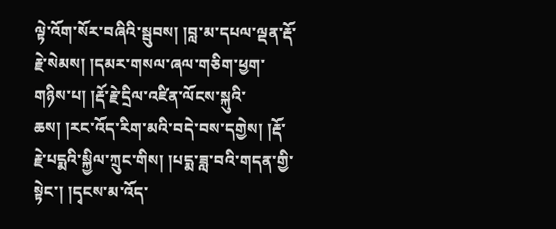ལྟེ་འོག་སོར་བཞིའི་སྦུབས། །བླ་མ་དཔལ་ལྡན་རྡོ་རྗེ་སེམས། །དམར་གསལ་ཞལ་གཅིག་ཕྱག་གཉིས་པ། །རྡོ་རྗེ་དྲིལ་འཛིན་ལོངས་སྐུའི་ཆས། །རང་འོད་རིག་མའི་བདེ་བས་དགྱེས། །རྡོ་རྗེ་པདྨའི་སྐྱིལ་ཀྲུང་གིས། །པདྨ་ཟླ་བའི་གདན་གྱི་སྟེང་། །དྭངས་མ་འོད་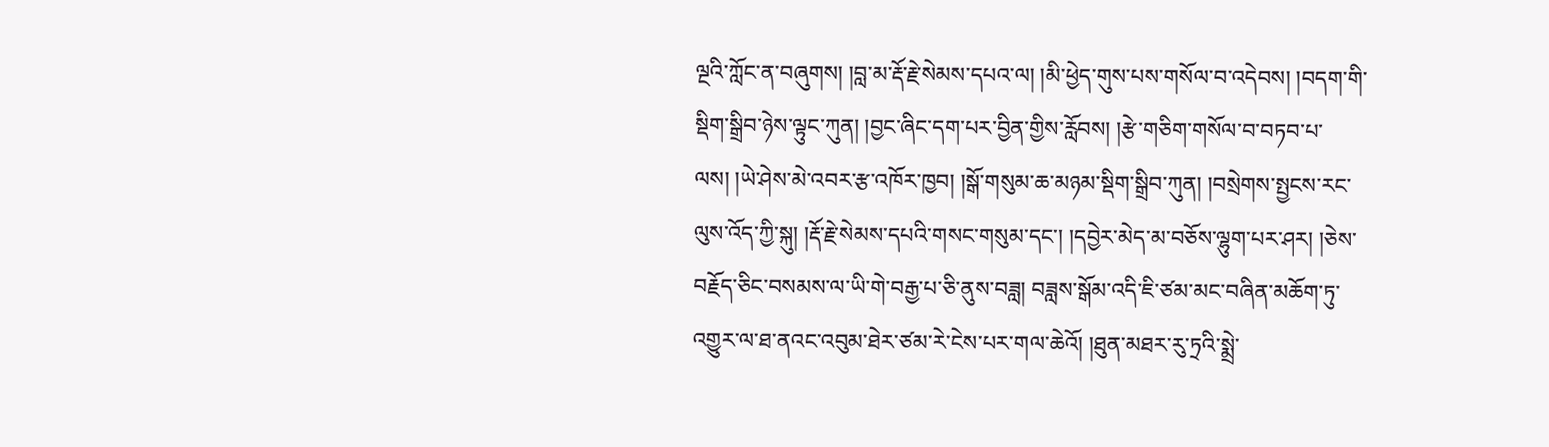ལྔའི་ཀློང་ན་བཞུགས། །བླ་མ་རྡོ་རྗེ་སེམས་དཔའ་ལ། །མི་ཕྱེད་གུས་པས་གསོལ་བ་འདེབས། །བདག་གི་སྡིག་སྒྲིབ་ཉེས་ལྟུང་ཀུན། །བྱང་ཞིང་དག་པར་བྱིན་གྱིས་རློབས། །རྩེ་གཅིག་གསོལ་བ་བཏབ་པ་ལས། །ཡེ་ཤེས་མེ་འབར་རྩ་འཁོར་ཁྱབ། །སྒོ་གསུམ་ཆ་མཉམ་སྡིག་སྒྲིབ་ཀུན། །བསྲེགས་སྤྱངས་རང་ལུས་འོད་ཀྱི་སྐུ། །རྡོ་རྗེ་སེམས་དཔའི་གསང་གསུམ་དང་། །དབྱེར་མེད་མ་བཅོས་ལྷུག་པར་ཤར། །ཅེས་བརྗོད་ཅིང་བསམས་ལ་ཡི་གེ་བརྒྱ་པ་ཅི་ནུས་བཟླ། བཟླས་སྒོམ་འདི་ཇི་ཙམ་མང་བཞིན་མཆོག་ཏུ་འགྱུར་ལ་ཐ་ནའང་འབུམ་ཐེར་ཙམ་རེ་ངེས་པར་གལ་ཆེའོ། །ཐུན་མཐར་རུ་ཏྲའི་སྨྲེ་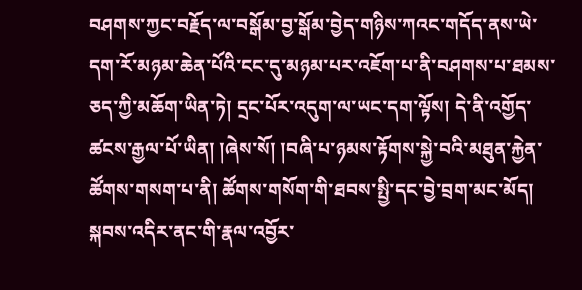བཤགས་ཀྱང་བརྗོད་ལ་བསྒོམ་བྱ་སྒོམ་བྱེད་གཉིས་ཀའང་གདོད་ནས་ཡེ་དག་རོ་མཉམ་ཆེན་པོའི་ངང་དུ་མཉམ་པར་འཇོག་པ་ནི་བཤགས་པ་ཐམས་ཅད་ཀྱི་མཆོག་ཡིན་ཏེ། དྲང་པོར་འདུག་ལ་ཡང་དག་ལྟོས། དེ་ནི་འགྱོད་ཚངས་རྒྱལ་པོ་ཡིན། །ཞེས་སོ། །བཞི་པ་ཉམས་རྟོགས་སྐྱེ་བའི་མཐུན་རྐྱེན་ཚོགས་གསག་པ་ནི། ཚོགས་གསོག་གི་ཐབས་སྤྱི་དང་བྱེ་བྲག་མང་མོད། སྐབས་འདིར་ནང་གི་རྣལ་འབྱོར་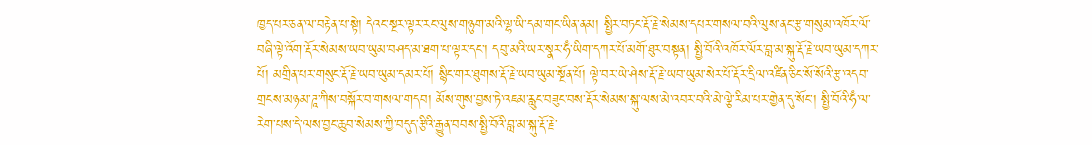ཁྱད་པར་ཅན་ལ་བརྟེན་པ་སྟེ། དེའང་སྔར་ལྟར་རང་ལུས་གཉུག་མའི་ལྷ་ཡི་དམ་གང་ཡིན་ནམ། སྤྱིར་བཏང་རྡོ་རྗེ་སེམས་དཔར་གསལ་བའི་ལུས་ནང་རྩ་གསུམ་འཁོར་ལོ་བཞི་ལྟེ་འོག་རྡོར་སེམས་ཡབ་ཡུམ་བཤད་མ་ཐག་པ་ལྟར་དང་། དབུ་མའི་ཡར་སྣར་ཧྃ་ཡིག་དཀར་པོ་མགོ་ཐུར་བསྟན། སྤྱི་བོའི་འཁོར་ལོར་བླ་མ་སྐུ་རྡོ་རྗེ་ཡབ་ཡུམ་དཀར་པོ། མགྲིན་པར་གསུང་རྡོ་རྗེ་ཡབ་ཡུམ་དམར་པོ། སྙིང་གར་ཐུགས་རྡོ་རྗེ་ཡབ་ཡུམ་སྔོན་པོ། ལྟེ་བར་ཡེ་ཤེས་རྡོ་རྗེ་ཡབ་ཡུམ་སེར་པོ་རྡོར་དྲིལ་འཛིན་ཅིང་སོ་སོའི་རྩ་འདབ་གྲངས་མཉམ་ཌཱ་ཀིས་བསྐོར་བ་གསལ་གདབ། མོས་གུས་བྱས་ཏེ་འཇམ་རླུང་བཟུང་བས་རྡོར་སེམས་སྐུ་ལས་མེ་འབར་བའི་མེ་ལྕེ་རིམ་པར་གྱེན་དུ་སོང་། སྤྱི་བོའི་ཧྃ་ལ་རེག་པས་དེ་ལས་བྱང་ཆུབ་སེམས་ཀྱི་བདུད་རྩིའི་རྒྱུན་བབས་སྤྱི་བོའི་བླ་མ་སྐུ་རྡོ་རྗེ་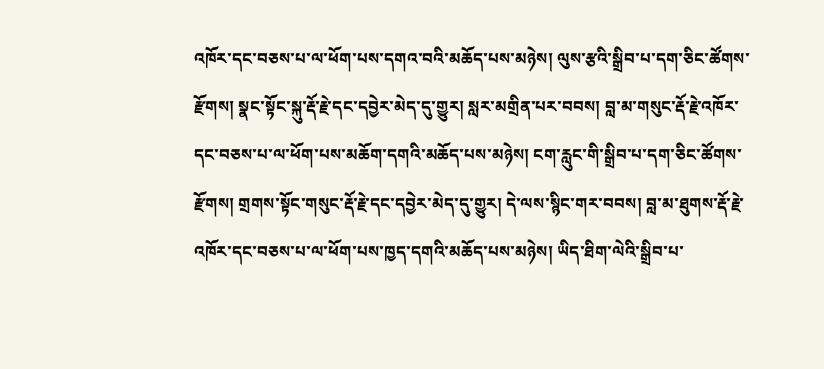འཁོར་དང་བཅས་པ་ལ་ཕོག་པས་དགའ་བའི་མཆོད་པས་མཉེས། ལུས་རྩའི་སྒྲིབ་པ་དག་ཅིང་ཚོགས་རྫོགས། སྣང་སྟོང་སྐུ་རྡོ་རྗེ་དང་དབྱེར་མེད་དུ་གྱུར། སླར་མགྲིན་པར་བབས། བླ་མ་གསུང་རྡོ་རྗེ་འཁོར་དང་བཅས་པ་ལ་ཕོག་པས་མཆོག་དགའི་མཆོད་པས་མཉེས། ངག་རླུང་གི་སྒྲིབ་པ་དག་ཅིང་ཚོགས་རྫོགས། གྲགས་སྟོང་གསུང་རྡོ་རྗེ་དང་དབྱེར་མེད་དུ་གྱུར། དེ་ལས་སྙིང་གར་བབས། བླ་མ་ཐུགས་རྡོ་རྗེ་འཁོར་དང་བཅས་པ་ལ་ཕོག་པས་ཁྱད་དགའི་མཆོད་པས་མཉེས། ཡིད་ཐིག་ལེའི་སྒྲིབ་པ་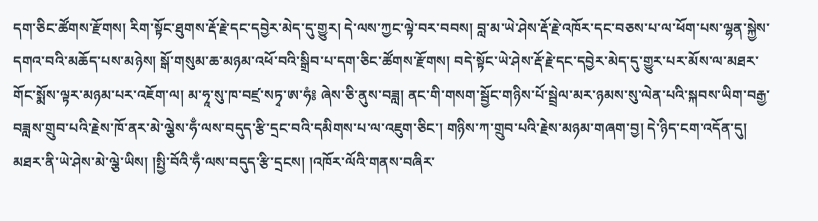དག་ཅིང་ཚོགས་རྫོགས། རིག་སྟོང་ཐུགས་རྡོ་རྗེ་དང་དབྱེར་མེད་དུ་གྱུར། དེ་ལས་ཀྱང་ལྟེ་བར་བབས། བླ་མ་ཡེ་ཤེས་རྡོ་རྗེ་འཁོར་དང་བཅས་པ་ལ་ཕོག་པས་ལྷན་སྐྱེས་དགའ་བའི་མཆོད་པས་མཉེས། སྒོ་གསུམ་ཆ་མཉམ་འཕོ་བའི་སྒྲིབ་པ་དག་ཅིང་ཚོགས་རྫོགས། བདེ་སྟོང་ཡེ་ཤེས་རྡོ་རྗེ་དང་དབྱེར་མེད་དུ་གྱུར་པར་མོས་ལ་མཐར་གོང་སྨོས་ལྟར་མཉམ་པར་འཇོག་ལ། མ་ཧཱ་སུ་ཁ་བཛྲ་སཏྭ་ཨ་ཧཾ༔ ཞེས་ཅི་ནུས་བཟླ། ནང་གི་གསག་སྦྱོང་གཉིས་པོ་སྦྲེལ་མར་ཉམས་སུ་ལེན་པའི་སྐབས་ཡིག་བརྒྱ་བཟླས་གྲུབ་པའི་རྗེས་ཁོ་ནར་མེ་ལྕེས་ཧྃ་ལས་བདུད་རྩི་དྲང་བའི་དམིགས་པ་ལ་འཇུག་ཅིང་། གཉིས་ཀ་གྲུབ་པའི་རྗེས་མཉམ་གཞག་བྱ། དེ་ཉིད་ངག་འདོན་དུ། མཐར་ནི་ཡེ་ཤེས་མེ་ལྕེ་ཡིས། །སྤྱི་བོའི་ཧྃ་ལས་བདུད་རྩི་དྲངས། །འཁོར་ལོའི་གནས་བཞིར་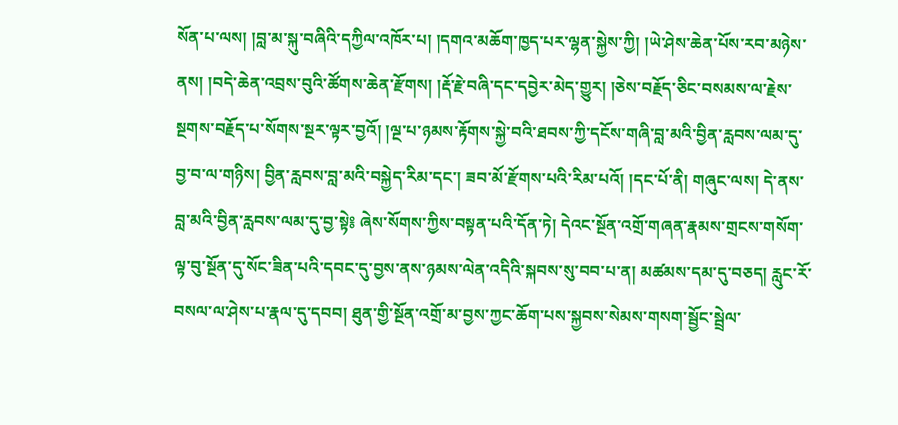སོན་པ་ལས། །བླ་མ་སྐུ་བཞིའི་དཀྱིལ་འཁོར་པ། །དགའ་མཆོག་ཁྱད་པར་ལྷན་སྐྱེས་ཀྱི། །ཡེ་ཤེས་ཆེན་པོས་རབ་མཉེས་ནས། །བདེ་ཆེན་འབྲས་བུའི་ཚོགས་ཆེན་རྫོགས། །རྡོ་རྗེ་བཞི་དང་དབྱེར་མེད་གྱུར། །ཅེས་བརྗོད་ཅིང་བསམས་ལ་རྗེས་སྔགས་བརྗོད་པ་སོགས་སྔར་ལྟར་བྱའོ། །ལྔ་པ་ཉམས་རྟོགས་སྐྱེ་བའི་ཐབས་ཀྱི་དངོས་གཞི་བླ་མའི་བྱིན་རླབས་ལམ་དུ་བྱ་བ་ལ་གཉིས། བྱིན་རླབས་བླ་མའི་བསྐྱེད་རིམ་དང་། ཟབ་མོ་རྫོགས་པའི་རིམ་པའོ། །དང་པོ་ནི། གཞུང་ལས། དེ་ནས་བླ་མའི་བྱིན་རླབས་ལམ་དུ་བྱ་སྟེ༔ ཞེས་སོགས་ཀྱིས་བསྟན་པའི་དོན་ཏེ། དེའང་སྔོན་འགྲོ་གཞན་རྣམས་གྲངས་གསོག་ལྟ་བུ་སྔོན་དུ་སོང་ཟིན་པའི་དབང་དུ་བྱས་ནས་ཉམས་ལེན་འདིའི་སྐབས་སུ་བབ་པ་ན། མཚམས་དམ་དུ་བཅད། རླུང་རོ་བསལ་ལ་ཤེས་པ་རྣལ་དུ་དབབ། ཐུན་གྱི་སྔོན་འགྲོ་མ་བྱས་ཀྱང་ཆོག་པས་སྐྱབས་སེམས་གསག་སྦྱོང་སྦྲེལ་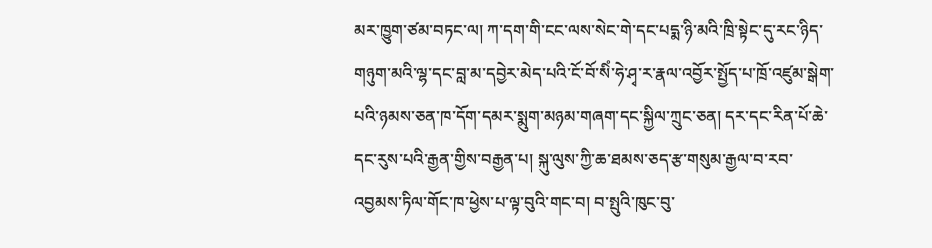མར་ཁྱུག་ཙམ་བཏང་ལ། ཀ་དག་གི་ངང་ལས་སེང་གེ་དང་པདྨ་ཉི་མའི་ཁྲི་སྟེང་དུ་རང་ཉིད་གཉུག་མའི་ལྷ་དང་བླ་མ་དབྱེར་མེད་པའི་ངོ་བོ་སིཾ་ཧེ་ཤྭ་ར་རྣལ་འབྱོར་སྤྱོད་པ་ཁྲོ་འཛུམ་སྒེག་པའི་ཉམས་ཅན་ཁ་དོག་དམར་སྨུག་མཉམ་གཞག་དང་སྐྱིལ་ཀྲུང་ཅན། དར་དང་རིན་པོ་ཆེ་དང་རུས་པའི་རྒྱན་གྱིས་བརྒྱན་པ། སྐུ་ལུས་ཀྱི་ཆ་ཐམས་ཅད་རྩ་གསུམ་རྒྱལ་བ་རབ་འབྱམས་ཏིལ་གོང་ཁ་ཕྱེས་པ་ལྟ་བུའི་གང་བ། བ་སྤུའི་ཁུང་བུ་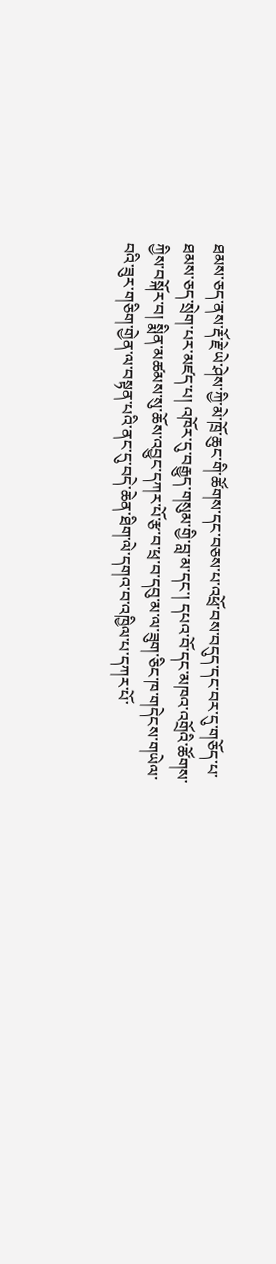ཐམས་ཅད་ནས་རྡོ་རྗེ་ཡེ་ཤེས་ཀྱི་མེ་ཁྲོ་ཆུང་གི་ཚོགས་དང་བཅས་པ་འཕྲོ་བས་བདུད་དང་བར་དུ་གཅོད་པ་ཐམས་ཅད་སྲེག་པར་མཛད་པ། འཁོར་དུ་བརྒྱུད་གསུམ་གྱི་བླ་མ་དང་། དཔའ་བོ་དང་མཁའ་འགྲོའི་ཚོགས་ཀྱིས་བསྐོར་བ། སྨིན་མཚམས་སུ་ཆོས་འབྱུང་དཀར་པོ་རྩ་བ་ཕྲ་བ་དབུ་མ་ལ་ཟུག་ཅིང་ཁ་གདེངས་གཡེལ་བའི་ཟུར་གཅིག་གྱེན་ལ་བསྟན་པའི་ནང་དུ་བདེ་ཆེན་ཐིག་ལེ་དགའ་བ་འཁྱིལ་པ་དཀར་པོ་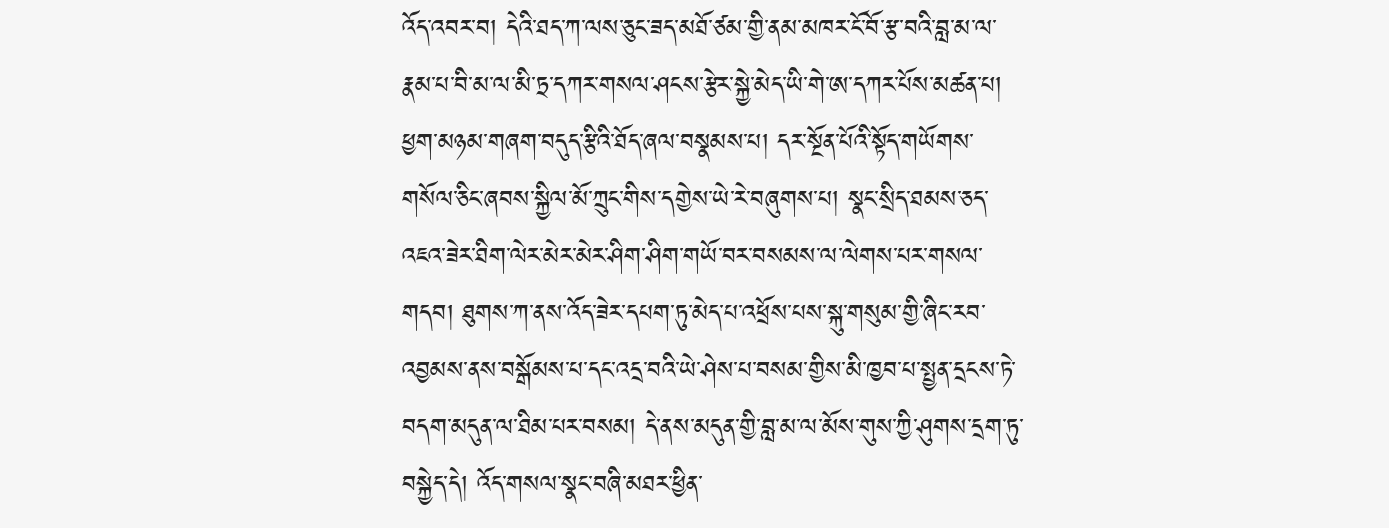འོད་འབར་བ། དེའི་ཐད་ཀ་ལས་ཅུང་ཟད་མཐོ་ཙམ་གྱི་ནམ་མཁར་ངོ་བོ་རྩ་བའི་བླ་མ་ལ་རྣམ་པ་བི་མ་ལ་མི་ཏྲ་དཀར་གསལ་ཤངས་རྩེར་སྐྱེ་མེད་ཡི་གེ་ཨ་དཀར་པོས་མཚན་པ། ཕྱག་མཉམ་གཞག་བདུད་རྩིའི་ཐོད་ཞལ་བསྣམས་པ། དར་སྔོན་པོའི་སྟོད་གཡོགས་གསོལ་ཅིང་ཞབས་སྐྱིལ་མོ་ཀྲུང་གིས་དགྱེས་ཡེ་རེ་བཞུགས་པ། སྣང་སྲིད་ཐམས་ཅད་འཇའ་ཟེར་ཐིག་ལེར་མེར་མེར་ཤིག་ཤིག་གཡོ་བར་བསམས་ལ་ལེགས་པར་གསལ་གདབ། ཐུགས་ཀ་ནས་འོད་ཟེར་དཔག་ཏུ་མེད་པ་འཕྲོས་པས་སྐུ་གསུམ་གྱི་ཞིང་རབ་འབྱམས་ནས་བསྒོམས་པ་དང་འདྲ་བའི་ཡེ་ཤེས་པ་བསམ་གྱིས་མི་ཁྱབ་པ་སྤྱན་དྲངས་ཏེ་བདག་མདུན་ལ་ཐིམ་པར་བསམ། དེ་ནས་མདུན་གྱི་བླ་མ་ལ་མོས་གུས་ཀྱི་ཤུགས་དྲག་ཏུ་བསྐྱེད་དེ། འོད་གསལ་སྣང་བཞི་མཐར་ཕྱིན་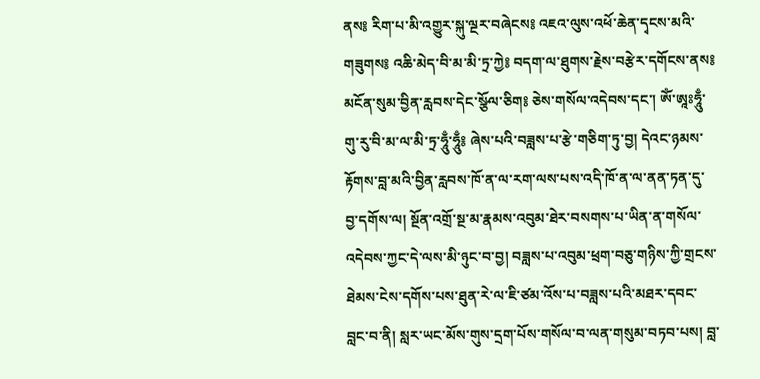ནས༔ རིག་པ་མི་འགྱུར་སྐུ་ལྔར་བཞེངས༔ འཇའ་ལུས་འཕོ་ཆེན་དྭངས་མའི་གཟུགས༔ འཆི་མེད་བི་མ་མི་ཏྲ་ཀྱེ༔ བདག་ལ་ཐུགས་རྗེས་བརྩེར་དགོངས་ནས༔ མངོན་སུམ་བྱིན་རླབས་དེང་སྩོལ་ཅིག༔ ཅེས་གསོལ་འདེབས་དང་། ཨོཾ་ཨཱཿཧཱུྃ་གུ་རུ་བི་མ་ལ་མི་ཏྲ་ཧཱུྃ་ཧཱུྃ༔ ཞེས་པའི་བཟླས་པ་རྩེ་གཅིག་ཏུ་བྱ། དེའང་ཉམས་རྟོགས་བླ་མའི་བྱིན་རླབས་ཁོ་ན་ལ་རག་ལས་པས་འདི་ཁོ་ན་ལ་ནན་ཏན་དུ་བྱ་དགོས་ལ། སྔོན་འགྲོ་སྔ་མ་རྣམས་འབུམ་ཐེར་བསགས་པ་ཡིན་ན་གསོལ་འདེབས་ཀྱང་དེ་ལས་མི་ཉུང་བ་བྱ། བཟླས་པ་འབུམ་ཕྲག་བཅུ་གཉིས་ཀྱི་གྲངས་ཐེམས་ངེས་དགོས་པས་ཐུན་རེ་ལ་ཇི་ཙམ་འོས་པ་བཟླས་པའི་མཐར་དབང་བླང་བ་ནི། སླར་ཡང་མོས་གུས་དྲག་པོས་གསོལ་བ་ལན་གསུམ་བཏབ་པས། བླ་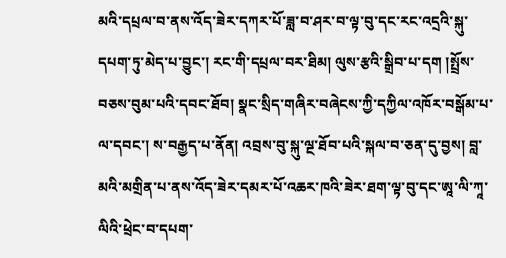མའི་དཔྲལ་བ་ནས་འོད་ཟེར་དཀར་པོ་ཟླ་བ་ཤར་བ་ལྟ་བུ་དང་རང་འདྲའི་སྐུ་དཔག་ཏུ་མེད་པ་བྱུང་། རང་གི་དཔྲལ་བར་ཐིམ། ལུས་རྩའི་སྒྲིབ་པ་དག །སྤྲོས་བཅས་བུམ་པའི་དབང་ཐོབ། སྣང་སྲིད་གཞིར་བཞེངས་ཀྱི་དཀྱིལ་འཁོར་བསྒོམ་པ་ལ་དབང་། ས་བརྒྱད་པ་ནོན། འབྲས་བུ་སྐུ་ལྔ་ཐོབ་པའི་སྐལ་བ་ཅན་དུ་བྱས། བླ་མའི་མགྲིན་པ་ནས་འོད་ཟེར་དམར་པོ་འཆར་ཁའི་ཟེར་ཐག་ལྟ་བུ་དང་ཨཱ་ལི་ཀཱ་ལིའི་ཕྲེང་བ་དཔག་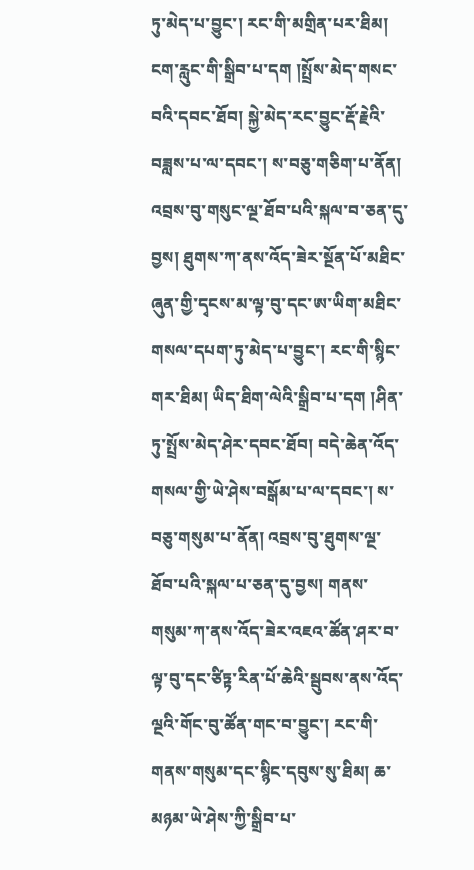ཏུ་མེད་པ་བྱུང་། རང་གི་མགྲིན་པར་ཐིམ། ངག་རླུང་གི་སྒྲིབ་པ་དག །སྤྲོས་མེད་གསང་བའི་དབང་ཐོབ། སྐྱེ་མེད་རང་བྱུང་རྡོ་རྗེའི་བཟླས་པ་ལ་དབང་། ས་བཅུ་གཅིག་པ་ནོན། འབྲས་བུ་གསུང་ལྔ་ཐོབ་པའི་སྐལ་བ་ཅན་དུ་བྱས། ཐུགས་ཀ་ནས་འོད་ཟེར་སྔོན་པོ་མཐིང་ཞུན་གྱི་དྭངས་མ་ལྟ་བུ་དང་ཨ་ཡིག་མཐིང་གསལ་དཔག་ཏུ་མེད་པ་བྱུང་། རང་གི་སྙིང་གར་ཐིམ། ཡིད་ཐིག་ལེའི་སྒྲིབ་པ་དག །ཤིན་ཏུ་སྤྲོས་མེད་ཤེར་དབང་ཐོབ། བདེ་ཆེན་འོད་གསལ་གྱི་ཡེ་ཤེས་བསྒོམ་པ་ལ་དབང་། ས་བཅུ་གསུམ་པ་ནོན། འབྲས་བུ་ཐུགས་ལྔ་ཐོབ་པའི་སྐལ་པ་ཅན་དུ་བྱས། གནས་གསུམ་ཀ་ནས་འོད་ཟེར་འཇའ་ཚོན་ཤར་བ་ལྟ་བུ་དང་ཙིཏྟ་རིན་པོ་ཆེའི་སྦུབས་ནས་འོད་ལྔའི་གོང་བུ་ཚོན་གང་བ་བྱུང་། རང་གི་གནས་གསུམ་དང་སྙིང་དབུས་སུ་ཐིམ། ཆ་མཉམ་ཡེ་ཤེས་ཀྱི་སྒྲིབ་པ་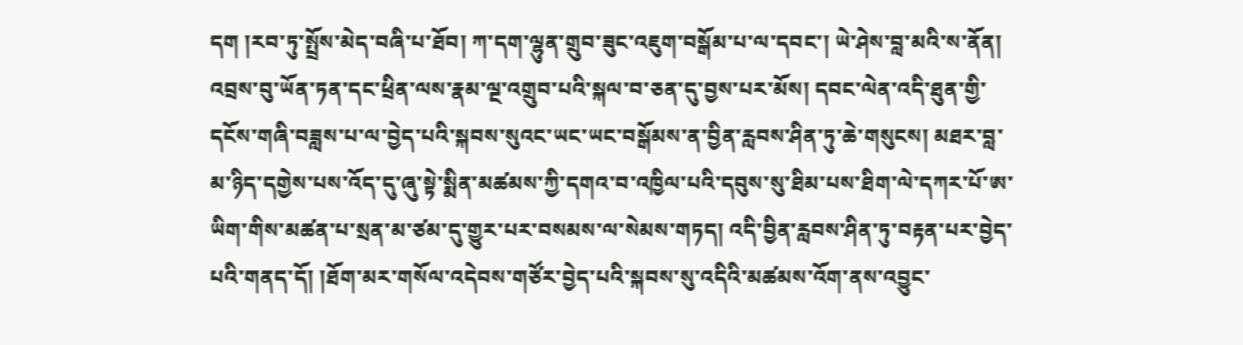དག །རབ་ཏུ་སྤྲོས་མེད་བཞི་པ་ཐོབ། ཀ་དག་ལྷུན་གྲུབ་ཟུང་འཇུག་བསྒོམ་པ་ལ་དབང་། ཡེ་ཤེས་བླ་མའི་ས་ནོན། འབྲས་བུ་ཡོན་ཏན་དང་ཕྲིན་ལས་རྣམ་ལྔ་འགྲུབ་པའི་སྐལ་བ་ཅན་དུ་བྱས་པར་མོས། དབང་ལེན་འདི་ཐུན་གྱི་དངོས་གཞི་བཟླས་པ་ལ་བྱེད་པའི་སྐབས་སུའང་ཡང་ཡང་བསྒོམས་ན་བྱིན་རླབས་ཤིན་ཏུ་ཆེ་གསུངས། མཐར་བླ་མ་ཉིད་དགྱེས་པས་འོད་དུ་ཞུ་སྟེ་སྨིན་མཚམས་ཀྱི་དགའ་བ་འཁྱིལ་པའི་དབུས་སུ་ཐིམ་པས་ཐིག་ལེ་དཀར་པོ་ཨ་ཡིག་གིས་མཚན་པ་སྲན་མ་ཙམ་དུ་གྱུར་པར་བསམས་ལ་སེམས་གཏད། འདི་བྱིན་རླབས་ཤིན་ཏུ་བརྟན་པར་བྱེད་པའི་གནད་དོ། །ཐོག་མར་གསོལ་འདེབས་གཙོར་བྱེད་པའི་སྐབས་སུ་འདིའི་མཚམས་འོག་ནས་འབྱུང་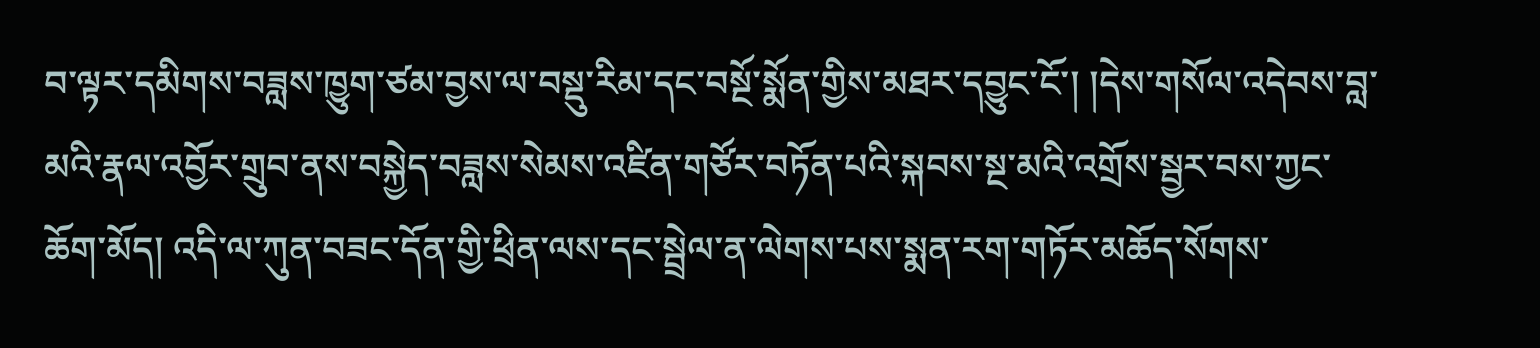བ་ལྟར་དམིགས་བཟླས་ཁྱུག་ཙམ་བྱས་ལ་བསྡུ་རིམ་དང་བསྔོ་སྨོན་གྱིས་མཐར་དབྱུང་ངོ་། །དེས་གསོལ་འདེབས་བླ་མའི་རྣལ་འབྱོར་གྲུབ་ནས་བསྐྱེད་བཟླས་སེམས་འཛིན་གཙོར་བཏོན་པའི་སྐབས་སྔ་མའི་འགྲོས་སྦྱར་བས་ཀྱང་ཆོག་མོད། འདི་ལ་ཀུན་བཟང་དོན་གྱི་ཕྲིན་ལས་དང་སྦྲེལ་ན་ལེགས་པས་སྨན་རག་གཏོར་མཆོད་སོགས་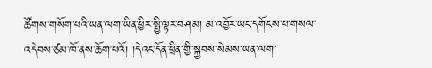ཚོགས་གསོག་པའི་ཡན་ལག་ཡིན་ཕྱིར་སྤྱི་ལྟར་བཤམ། མ་འབྱོར་ཡང་དགོངས་པ་གསལ་འདེབས་ཙམ་ཁོ་ནས་ཆོག་པའོ། །དེའང་དོན་ཕྲིན་གྱི་སྐྱབས་སེམས་ཡན་ལག་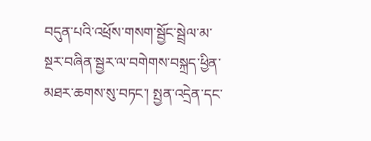བདུན་པའི་འཕྲོས་གསག་སྦྱོང་སྦྲེལ་མ་སྔར་བཞིན་སྦྱར་ལ་བགེགས་བསྐྲད་ཕྱིན་མཐར་ཆགས་སུ་བཏང་། སྤྱན་འདྲེན་དང་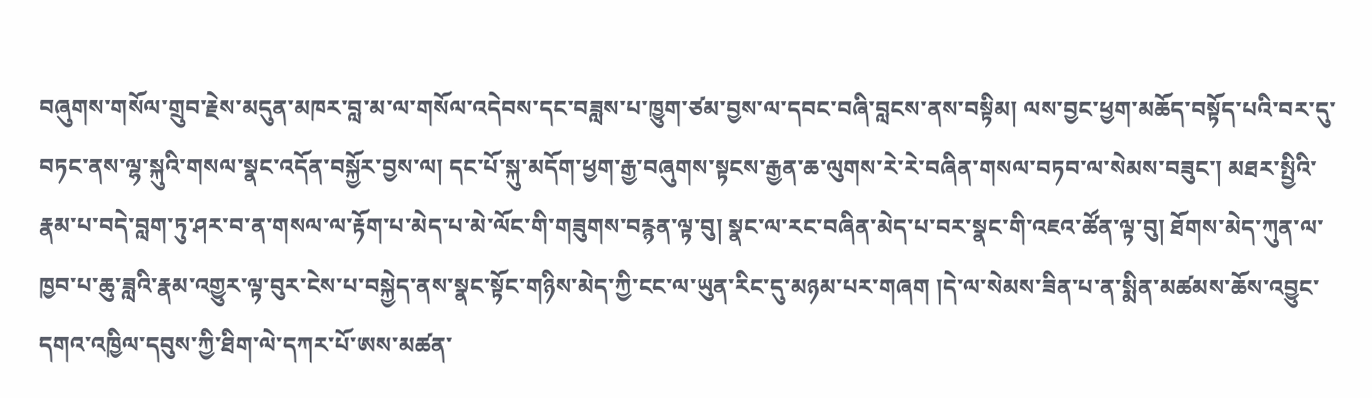བཞུགས་གསོལ་གྲུབ་རྗེས་མདུན་མཁར་བླ་མ་ལ་གསོལ་འདེབས་དང་བཟླས་པ་ཁྱུག་ཙམ་བྱས་ལ་དབང་བཞི་བླངས་ནས་བསྟིམ། ལས་བྱང་ཕྱག་མཆོད་བསྟོད་པའི་བར་དུ་བཏང་ནས་ལྷ་སྐུའི་གསལ་སྣང་འདོན་བསྐྱོར་བྱས་ལ། དང་པོ་སྐུ་མདོག་ཕྱག་རྒྱ་བཞུགས་སྟངས་རྒྱན་ཆ་ལུགས་རེ་རེ་བཞིན་གསལ་བཏབ་ལ་སེམས་བཟུང་། མཐར་སྤྱིའི་རྣམ་པ་བདེ་བླག་ཏུ་ཤར་བ་ན་གསལ་ལ་རྟོག་པ་མེད་པ་མེ་ལོང་གི་གཟུགས་བརྙན་ལྟ་བུ། སྣང་ལ་རང་བཞིན་མེད་པ་བར་སྣང་གི་འཇའ་ཚོན་ལྟ་བུ། ཐོགས་མེད་ཀུན་ལ་ཁྱབ་པ་ཆུ་ཟླའི་རྣམ་འགྱུར་ལྟ་བུར་ངེས་པ་བསྐྱེད་ནས་སྣང་སྟོང་གཉིས་མེད་ཀྱི་ངང་ལ་ཡུན་རིང་དུ་མཉམ་པར་གཞག །དེ་ལ་སེམས་ཟིན་པ་ན་སྨིན་མཚམས་ཆོས་འབྱུང་དགའ་འཁྱིལ་དབུས་ཀྱི་ཐིག་ལེ་དཀར་པོ་ཨས་མཚན་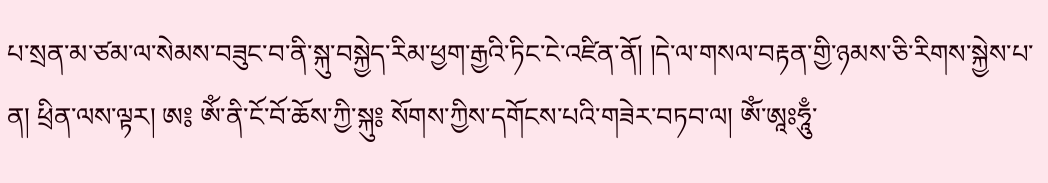པ་སྲན་མ་ཙམ་ལ་སེམས་བཟུང་བ་ནི་སྐུ་བསྐྱེད་རིམ་ཕྱག་རྒྱའི་ཏིང་ངེ་འཛིན་ནོ། །དེ་ལ་གསལ་བརྟན་གྱི་ཉམས་ཅི་རིགས་སྐྱེས་པ་ན། ཕྲིན་ལས་ལྟར། ཨ༔ ཨོཾ་ནི་ངོ་བོ་ཆོས་ཀྱི་སྐུ༔ སོགས་ཀྱིས་དགོངས་པའི་གཟེར་བཏབ་ལ། ཨོཾ་ཨཱཿཧཱུྃ་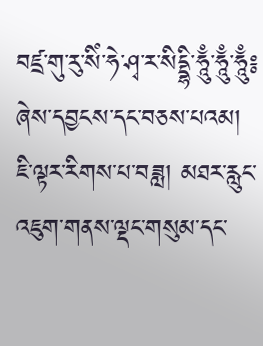བཛྲ་གུ་རུ་སིཾ་ཧེ་ཤྭ་ར་སིདྡྷི་ཧཱུྃ་ཧཱུྃ་ཧཱུྃ༔ ཞེས་དབྱངས་དང་བཅས་པའམ། ཇི་ལྟར་རིགས་པ་བཟླ། མཐར་རླུང་འཇུག་གནས་ལྡང་གསུམ་དང་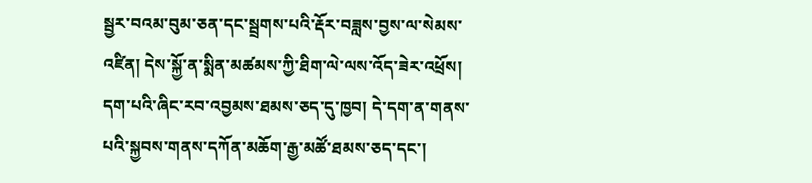སྦྱར་བའམ་བུམ་ཅན་དང་སྦྲགས་པའི་རྡོར་བཟླས་བྱས་ལ་སེམས་འཛིན། དེས་སྐྱོ་ན་སྨིན་མཚམས་ཀྱི་ཐིག་ལེ་ལས་འོད་ཟེར་འཕྲོས། དག་པའི་ཞིང་རབ་འབྱམས་ཐམས་ཅད་དུ་ཁྱབ། དེ་དག་ན་གནས་པའི་སྐྱབས་གནས་དཀོན་མཆོག་རྒྱ་མཚོ་ཐམས་ཅད་དང་།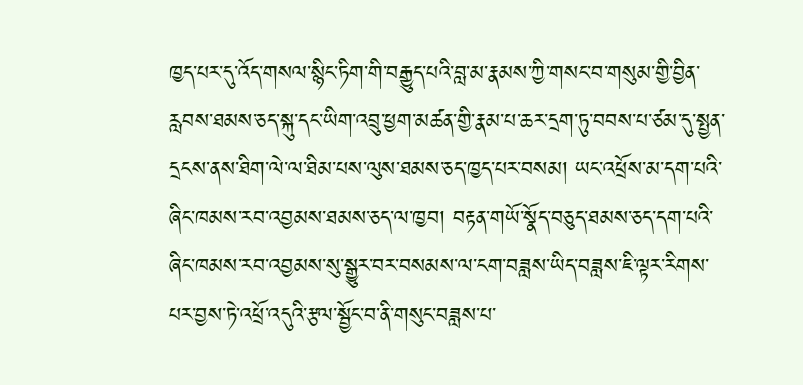ཁྱད་པར་དུ་འོད་གསལ་སྙིང་ཏིག་གི་བརྒྱུད་པའི་བླ་མ་རྣམས་ཀྱི་གསང་བ་གསུམ་གྱི་བྱིན་རླབས་ཐམས་ཅད་སྐུ་དང་ཡིག་འབྲུ་ཕྱག་མཚན་གྱི་རྣམ་པ་ཆར་དྲག་ཏུ་བབས་པ་ཙམ་དུ་སྤྱན་དྲངས་ནས་ཐིག་ལེ་ལ་ཐིམ་པས་ལུས་ཐམས་ཅད་ཁྱད་པར་བསམ། ཡང་འཕྲོས་མ་དག་པའི་ཞིང་ཁམས་རབ་འབྱམས་ཐམས་ཅད་ལ་ཁྱབ། བརྟན་གཡོ་སྣོད་བཅུད་ཐམས་ཅད་དག་པའི་ཞིང་ཁམས་རབ་འབྱམས་སུ་སྒྱུར་བར་བསམས་ལ་ངག་བཟླས་ཡིད་བཟླས་ཇི་ལྟར་རིགས་པར་བྱས་ཏེ་འཕྲོ་འདུའི་རྩལ་སྦྱོང་བ་ནི་གསུང་བཟླས་པ་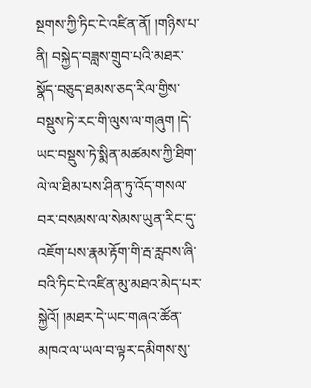སྔགས་ཀྱི་ཏིང་ངེ་འཛིན་ནོ། །གཉིས་པ་ནི། བསྐྱེད་བཟླས་གྲུབ་པའི་མཐར་སྣོད་བཅུད་ཐམས་ཅད་རིལ་གྱིས་བསྡུས་ཏེ་རང་གི་ལུས་ལ་གཞུག །དེ་ཡང་བསྡུས་ཏེ་སྨིན་མཚམས་ཀྱི་ཐིག་ལེ་ལ་ཐིམ་པས་ཤིན་ཏུ་འོད་གསལ་བར་བསམས་ལ་སེམས་ཡུན་རིང་དུ་འཇོག་པས་རྣམ་རྟོག་གི་རྦ་རླབས་ཞི་བའི་ཏིང་ངེ་འཛིན་མུ་མཐའ་མེད་པར་སྐྱེའོ། །མཐར་དེ་ཡང་གཞའ་ཚོན་མཁའ་ལ་ཡལ་བ་ལྟར་དམིགས་སུ་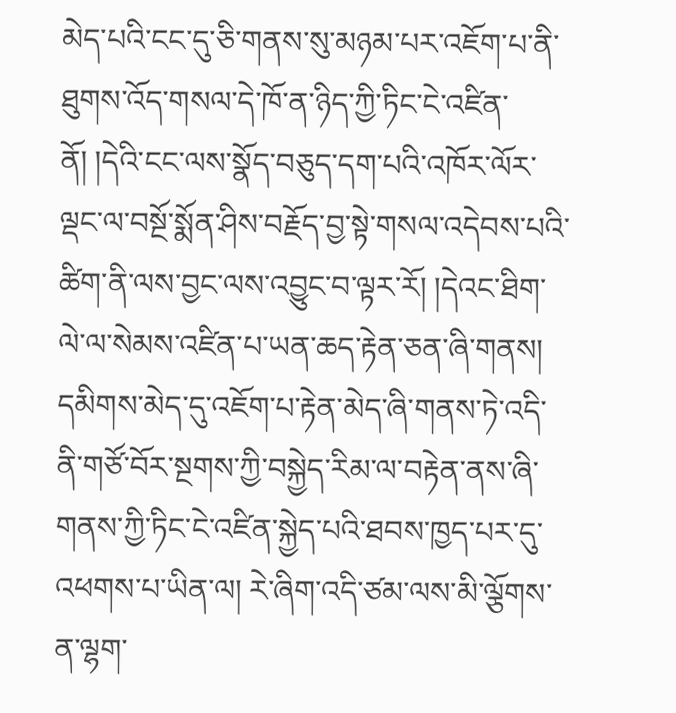མེད་པའི་ངང་དུ་ཅི་གནས་སུ་མཉམ་པར་འཇོག་པ་ནི་ཐུགས་འོད་གསལ་དེ་ཁོ་ན་ཉིད་ཀྱི་ཏིང་ངེ་འཛིན་ནོ། །དེའི་ངང་ལས་སྣོད་བཅུད་དག་པའི་འཁོར་ལོར་ལྡང་ལ་བསྔོ་སྨོན་ཤིས་བརྗོད་བྱ་སྟེ་གསལ་འདེབས་པའི་ཚིག་ནི་ལས་བྱང་ལས་འབྱུང་བ་ལྟར་རོ། །དེའང་ཐིག་ལེ་ལ་སེམས་འཛིན་པ་ཡན་ཆད་རྟེན་ཅན་ཞི་གནས། དམིགས་མེད་དུ་འཇོག་པ་རྟེན་མེད་ཞི་གནས་ཏེ་འདི་ནི་གཙོ་བོར་སྔགས་ཀྱི་བསྐྱེད་རིམ་ལ་བརྟེན་ནས་ཞི་གནས་ཀྱི་ཏིང་ངེ་འཛིན་སྐྱེད་པའི་ཐབས་ཁྱད་པར་དུ་འཕགས་པ་ཡིན་ལ། རེ་ཞིག་འདི་ཙམ་ལས་མི་ལྕོགས་ན་ལྷག་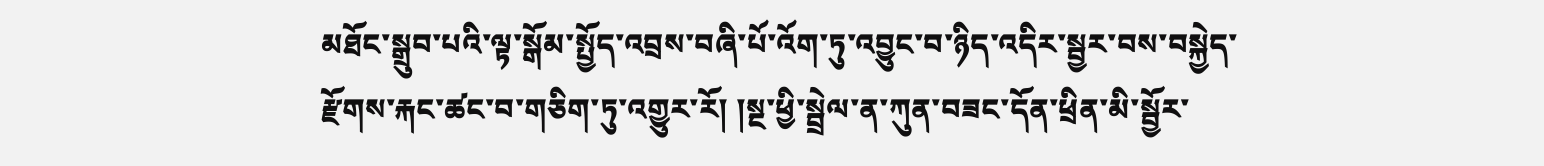མཐོང་སྒྲུབ་པའི་ལྟ་སྒོམ་སྤྱོད་འབྲས་བཞི་པོ་འོག་ཏུ་འབྱུང་བ་ཉིད་འདིར་སྦྱར་བས་བསྐྱེད་རྫོགས་རྐང་ཚང་བ་གཅིག་ཏུ་འགྱུར་རོ། །སྔ་ཕྱི་སྦྲེལ་ན་ཀུན་བཟང་དོན་ཕྲིན་མི་སྦྱོར་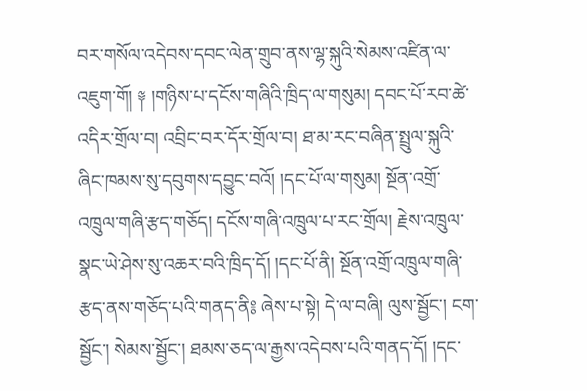བར་གསོལ་འདེབས་དབང་ལེན་གྲུབ་ནས་ལྷ་སྐུའི་སེམས་འཛིན་ལ་འཇུག་གོ། ༈ །གཉིས་པ་དངོས་གཞིའི་ཁྲིད་ལ་གསུམ། དབང་པོ་རབ་ཚེ་འདིར་གྲོལ་བ། འབྲིང་བར་དོར་གྲོལ་བ། ཐ་མ་རང་བཞིན་སྤྲུལ་སྐུའི་ཞིང་ཁམས་སུ་དབུགས་དབྱུང་བའོ། །དང་པོ་ལ་གསུམ། སྔོན་འགྲོ་འཁྲུལ་གཞི་རྩད་གཅོད། དངོས་གཞི་འཁྲུལ་པ་རང་གྲོལ། རྗེས་འཁྲུལ་སྣང་ཡེ་ཤེས་སུ་འཆར་བའི་ཁྲིད་དོ། །དང་པོ་ནི། སྔོན་འགྲོ་འཁྲུལ་གཞི་རྩད་ནས་གཅོད་པའི་གནད་ནི༔ ཞེས་པ་སྟེ། དེ་ལ་བཞི། ལུས་སྦྱོང་། ངག་སྦྱོང་། སེམས་སྦྱོང་། ཐམས་ཅད་ལ་རྒྱས་འདེབས་པའི་གནད་དོ། །དང་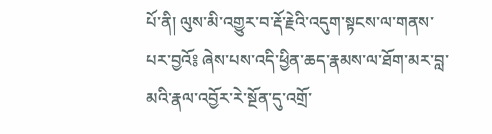པོ་ནི། ལུས་མི་འགྱུར་བ་རྡོ་རྗེའི་འདུག་སྟངས་ལ་གནས་པར་བྱའོ༔ ཞེས་པས་འདི་ཕྱིན་ཆད་རྣམས་ལ་ཐོག་མར་བླ་མའི་རྣལ་འབྱོར་རེ་སྔོན་དུ་འགྲོ་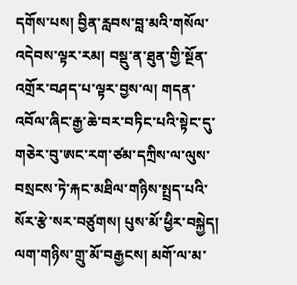དགོས་པས། བྱིན་རླབས་བླ་མའི་གསོལ་འདེབས་ལྟར་རམ། བསྡུ་ན་ཐུན་གྱི་སྔོན་འགྲོར་བཤད་པ་ལྟར་བྱས་ལ། གདན་འབོལ་ཞིང་རྒྱ་ཆེ་བར་བཏིང་པའི་སྟེང་དུ་གཅེར་བུ་ཨང་རག་ཙམ་དཀྲིས་ལ་ལུས་བསྲངས་ཏེ་རྐང་མཐིལ་གཉིས་སྤྲད་པའི་སོར་རྩེ་སར་བཙུགས། པུས་མོ་ཕྱིར་བསྐྱེད། ལག་གཉིས་གྲུ་མོ་བརྒྱངས། མགོ་ལ་མ་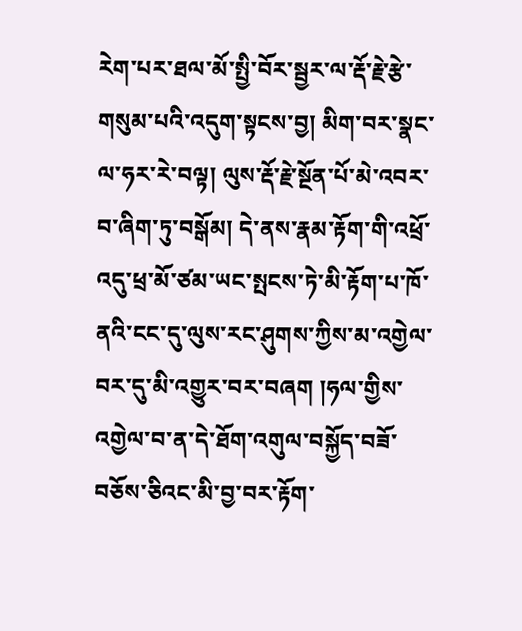རེག་པར་ཐལ་མོ་སྤྱི་བོར་སྦྱར་ལ་རྡོ་རྗེ་རྩེ་གསུམ་པའི་འདུག་སྟངས་བྱ། མིག་བར་སྣང་ལ་ཧར་རེ་བལྟ། ལུས་རྡོ་རྗེ་སྔོན་པོ་མེ་འབར་བ་ཞིག་ཏུ་བསྒོམ། དེ་ནས་རྣམ་རྟོག་གི་འཕྲོ་འདུ་ཕྲ་མོ་ཙམ་ཡང་སྤངས་ཏེ་མི་རྟོག་པ་ཁོ་ནའི་ངང་དུ་ལུས་རང་ཤུགས་ཀྱིས་མ་འགྱེལ་བར་དུ་མི་འགྱུར་བར་བཞག །ཧལ་གྱིས་འགྱེལ་བ་ན་དེ་ཐོག་འགུལ་བསྐྱོད་བཟོ་བཅོས་ཅིའང་མི་བྱ་བར་རྟོག་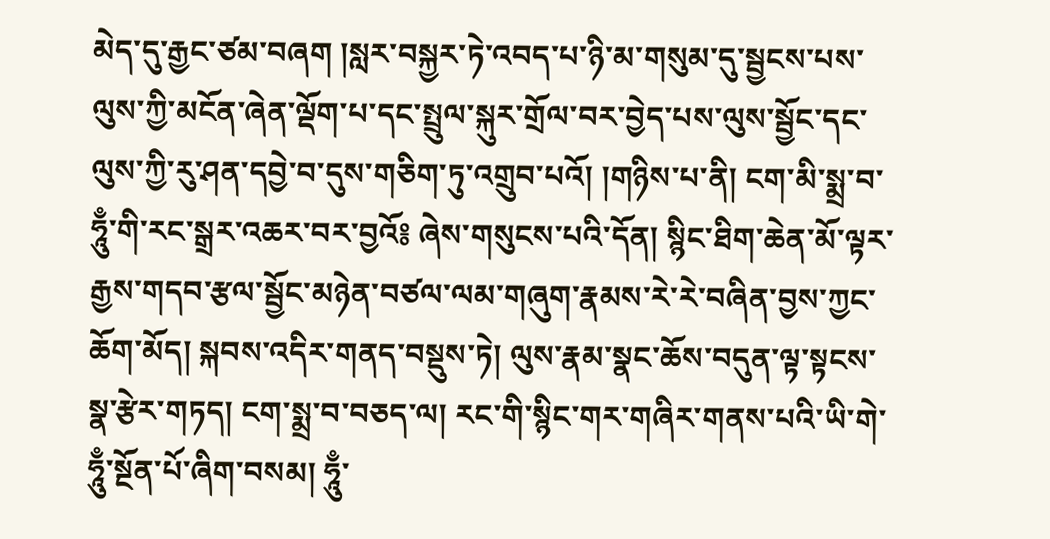མེད་དུ་རྒྱང་ཙམ་བཞག །སླར་བསྐྱར་ཏེ་འབད་པ་ཉི་མ་གསུམ་དུ་སྦྱངས་པས་ལུས་ཀྱི་མངོན་ཞེན་ལྡོག་པ་དང་སྤྲུལ་སྐུར་གྲོལ་བར་བྱེད་པས་ལུས་སྦྱོང་དང་ལུས་ཀྱི་རུ་ཤན་དབྱེ་བ་དུས་གཅིག་ཏུ་འགྲུབ་པའོ། །གཉིས་པ་ནི། ངག་མི་སྨྲ་བ་ཧཱུྃ་གི་རང་སྒྲར་འཆར་བར་བྱའོ༔ ཞེས་གསུངས་པའི་དོན། སྙིང་ཐིག་ཆེན་མོ་ལྟར་རྒྱས་གདབ་རྩལ་སྦྱོང་མཉེན་བཙལ་ལམ་གཞུག་རྣམས་རེ་རེ་བཞིན་བྱས་ཀྱང་ཆོག་མོད། སྐབས་འདིར་གནད་བསྡུས་ཏེ། ལུས་རྣམ་སྣང་ཆོས་བདུན་ལྟ་སྟངས་སྣ་རྩེར་གཏད། ངག་སྨྲ་བ་བཅད་ལ། རང་གི་སྙིང་གར་གཞིར་གནས་པའི་ཡི་གེ་ཧཱུྃ་སྔོན་པོ་ཞིག་བསམ། ཧཱུྃ་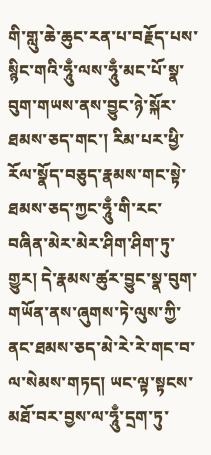གི་གླུ་ཆེ་ཆུང་རན་པ་བརྗོད་པས་སྙིང་གའི་ཧཱུྃ་ལས་ཧཱུྃ་མང་པོ་སྣ་བུག་གཡས་ནས་བྱུང་ཉེ་སྐོར་ཐམས་ཅད་གང་། རིམ་པར་ཕྱི་རོལ་སྣོད་བཅུད་རྣམས་གང་སྟེ་ཐམས་ཅད་ཀྱང་ཧཱུྃ་གི་རང་བཞིན་མེར་མེར་ཤིག་ཤིག་ཏུ་གྱུར། དེ་རྣམས་ཚུར་བྱུང་སྣ་བུག་གཡོན་ནས་ཞུགས་ཏེ་ལུས་ཀྱི་ནང་ཐམས་ཅད་མེ་རེ་རེ་གང་བ་ལ་སེམས་གཏད། ཡང་ལྟ་སྟངས་མཐོ་བར་བྱས་ལ་ཧཱུྃ་དྲག་ཏུ་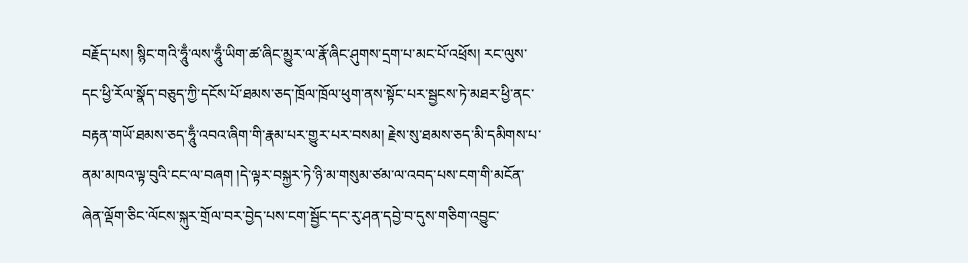བརྗོད་པས། སྙིང་གའི་ཧཱུྃ་ལས་ཧཱུྃ་ཡིག་ཚ་ཞིང་མྱུར་ལ་རྣོ་ཞིང་ཤུགས་དྲག་པ་མང་པོ་འཕྲོས། རང་ལུས་དང་ཕྱི་རོལ་སྣོད་བཅུད་ཀྱི་དངོས་པོ་ཐམས་ཅད་ཁྲོལ་ཁྲོལ་ཕུག་ནས་སྟོང་པར་སྦྱངས་ཏེ་མཐར་ཕྱི་ནང་བརྟན་གཡོ་ཐམས་ཅད་ཧཱུྃ་འབའ་ཞིག་གི་རྣམ་པར་གྱུར་པར་བསམ། རྗེས་སུ་ཐམས་ཅད་མི་དམིགས་པ་ནམ་མཁའ་ལྟ་བུའི་ངང་ལ་བཞག །དེ་ལྟར་བསྐྱར་ཏེ་ཉི་མ་གསུམ་ཙམ་ལ་འབད་པས་ངག་གི་མངོན་ཞེན་ལྡོག་ཅིང་ལོངས་སྐུར་གྲོལ་བར་བྱེད་པས་ངག་སྦྱོང་དང་རུ་ཤན་དབྱེ་བ་དུས་གཅིག་འབྱུང་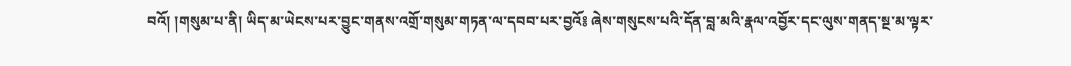བའོ། །གསུམ་པ་ནི། ཡིད་མ་ཡེངས་པར་བྱུང་གནས་འགྲོ་གསུམ་གཏན་ལ་དབབ་པར་བྱའོ༔ ཞེས་གསུངས་པའི་དོན་བླ་མའི་རྣལ་འབྱོར་དང་ལུས་གནད་སྔ་མ་ལྟར་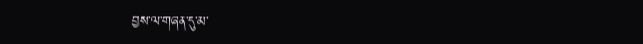བྱས་ལ་གཞན་དུ་མ་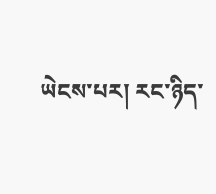ཡེངས་པར། རང་ཉིད་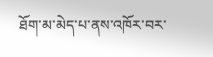ཐོག་མ་མེད་པ་ནས་འཁོར་བར་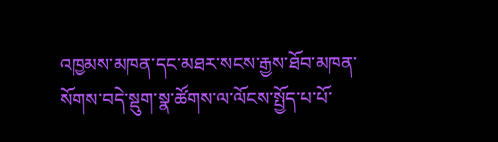འཁྱམས་མཁན་དང་མཐར་སངས་རྒྱས་ཐོབ་མཁན་སོགས་བདེ་སྡུག་སྣ་ཚོགས་ལ་ལོངས་སྤྱོད་པ་པོ་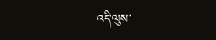འདི་ལུས་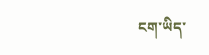ངག་ཡིད་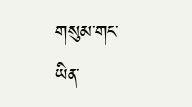གསུམ་གང་ཡིན་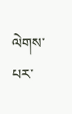ལེགས་པར་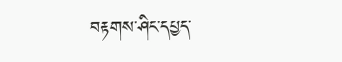བརྟགས་ཤིང་དཔྱད་